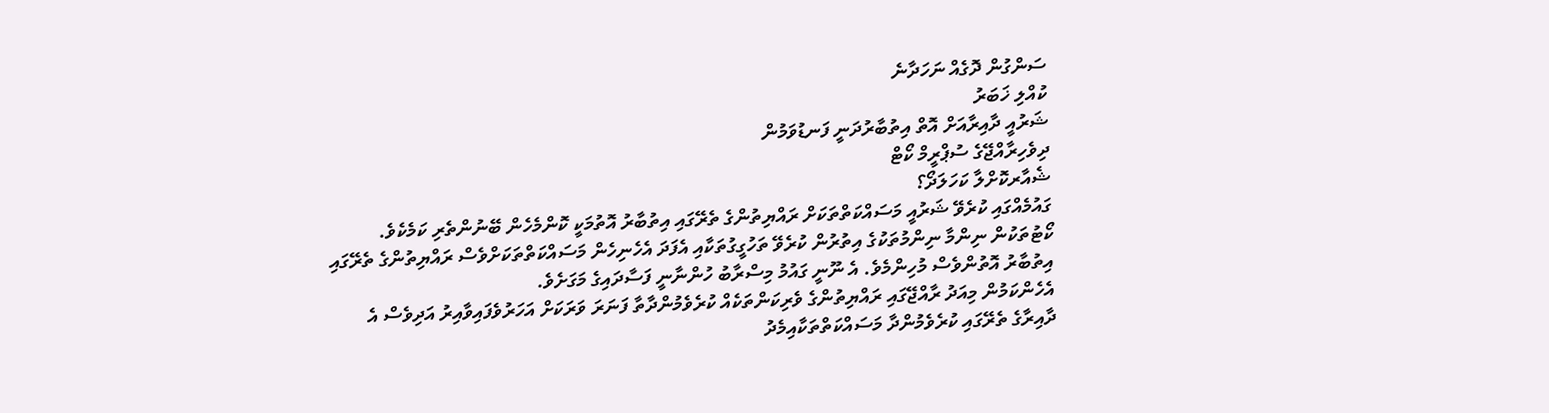ސަންގުން ދޮގެއް ނަހަދާނެ
ކުއްލި ޚަބަރު
ޝަރުއީ ދާއިރާއަށް އޮތް އިތުބާރުދަނީ ފަނޑުވަމުން
ދިވެހިރާއްޖޭގެ ސުޕްރީމް ކޯޓް
ޝެއާރކޮށްލާ ކަހަލަދޯ؟
ގައުމެއްގައި ކުރެވޭ ޝަރުއީ މަސައްކަތްތަކަށް ރައްޔިތުންގެ ތެރޭގައި އިތުބާރު އޮތުމަކީ ކޮންމެހެން ބޭނުންތެރި ކަމެކެވެ. ކޯޓުތަކުން ނިންމާ ނިންމުތަކުގެ އިތުރުން ކުރެވޭ ތަހުގީގުތަކާއި އެފަދަ އެހެނިހެން މަސައްކަތްތަކަށްވެސް ރައްޔިތުންގެ ތެރޭގައި އިތުބާރު އޮތުންވެސް މުހިންމެވެ. އެ ނޫނީ ގައުމު މިސްރާބު ހުންނާނީ ފަސާދައިގެ މަގަށެވެ.
އެހެންކަމުން މިއަދު ރާއްޖޭގައި ރައްޔިތުންގެ ވެރިކަންތަކެއް ކުރެވެމުންދާތާ ފަނަރަ ވަރަކަށް އަހަރުވެފައިވާއިރު އަދިވެސް އެ ދާއިރާގެ ތެރޭގައި ކުރެވެމުންދާ މަސައްކަތްތަކާއިމެދު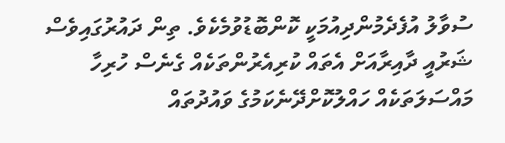ސުވާލު އުފެދެމުންދިއުމަކީ ކޮންބޮޑުވުމެކެވެ. ތިން ދައުރުގައިވެސް ޝަރުއީ ދާއިރާއަށް އެތައް ކުރިއެރުންތަކެއް ގެނެސް ހުރިހާ މައްސަލަތަކެއް ހައްލުކޮށްދޭނެކަމުގެ ވައުދުތައް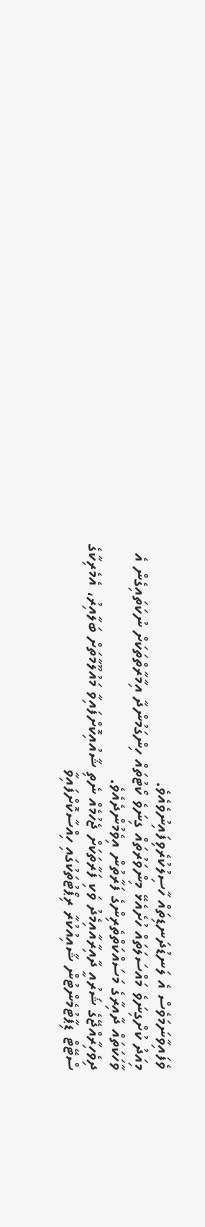ވެފައިވާނަމަވެސް އެ ލަނޑުދަނޑިތައް ހާސިލުކުރެވިފައިނުވެއެވެ.
މިއަދު ކުށްގިނަވެ މައްސަލަތައް ހުށެއެޅޭ މިންވަރުތައް ގިނަވެ ކޯޓުތައް ހިންގަމުންދާ އިމާރާތްތަކަށް ނުކަތައިގެން އެ ވާހަކަތައް ދާއިރާގެ މަސައްކަތްތެރިންގެ ފަރާތުން އިވެމުންދެއެވެ.
ދިވެހިރާއްޖޭގެ ޝަރުއީ ދާއިރާއާއިމެދު ވަކި ފަރާތަކަށް ޖެހުމެއް ނެތި ޝާއުއިކޮށްފައިވާ މައުލޫމާތަށް ބަލާއިރު، އެމެރިކާގެ ސްޓޭޓް ޑިޕާޓުމެންޓުން ޝާއިއުކުރާ ރިޕޯޓުތަކުގައި ހިއްސާކޮށްފައިވާ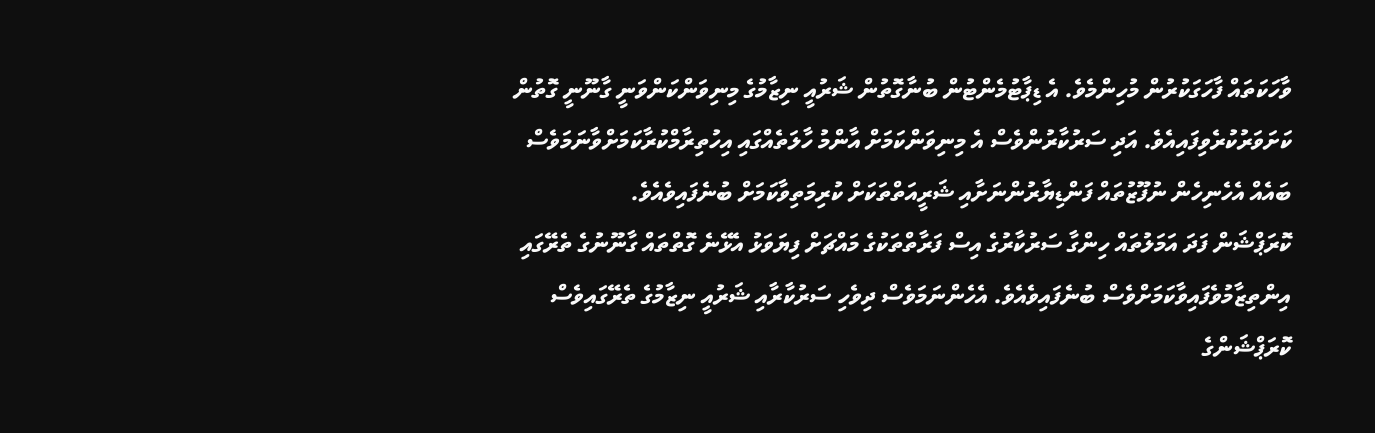ވާހަކަތައް ފާހަގަކުރުން މުހިންމެވެ. އެ ޑިޕާޓުމެންޓުން ބުނާގޮތުން ޝަރުއީ ނިޒާމުގެ މިނިވަންކަންވަނީ ގާނޫނީ ގޮތުން ކަށަވަރުކުރެވިފައިއެވެ. އަދި ސަރުކާރުންވެސް އެ މިނިވަންކަމަށް އާންމު ހާލަތެއްގައި އިހުތިރާމްކުރާކަމަށްވާނަމަވެސް ބައެއް އެހެނިހެން ނުފޫޒުތައް ފަންޑިޔާރުންނަށާއި ޝަރީއަތްތަކަށް ކުރިމަތިވާކަމަށް ބުނެފައިވެއެވެ.
ކޮރަޕްޝަން ފަދަ އަމަލުތައް ހިންގާ ސަރުކާރުގެ އިސް ފަރާތްތަކުގެ މައްޗަށް ފިޔަވަޅު އެޅޭނެ ގޮތްތައް ގާނޫނުގެ ތެރޭގައި އިންތިޒާމުވެފައިވާކަމަށްވެސް ބުނެފައިވެއެވެ. އެހެންނަމަވެސް ދިވެހި ސަރުކާރާއި ޝަރުއީ ނިޒާމުގެ ތެރޭގައިވެސް ކޮރަޕްޝަންގެ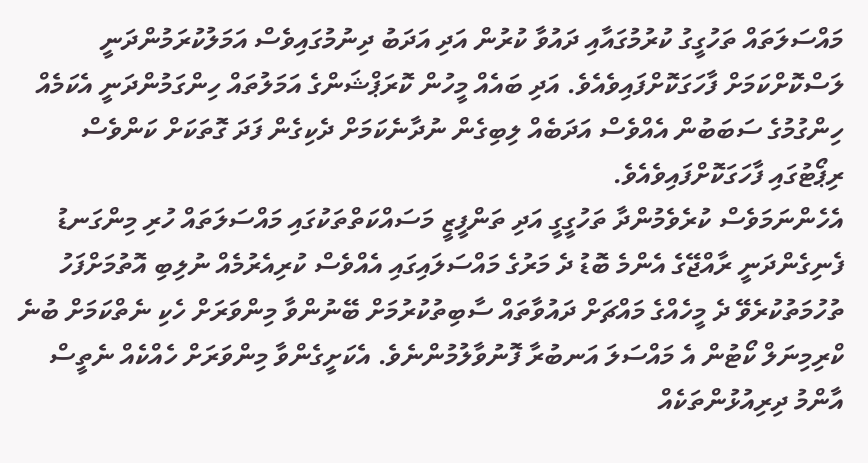މައްސަލަތައް ތަހުގީގު ކުރުމުގައާއި ދައުވާ ކުރުން އަދި އަދަބު ދިނުމުގައިވެސް އަމަލުކުރަމުންދަނީ ލަސްކޮށްކަމަށް ފާހަގަކޮށްފައިވެއެވެ. އަދި ބައެއް މީހުން ކޮރަޕްޝަންގެ އަމަލުތައް ހިންގަމުންދަނީ އެކަމެއް ހިންގުމުގެ ސަބަބުން އެއްވެސް އަދަބެއް ލިބިގެން ނުދާނެކަމަށް ދެކިގެން ފަދަ ގޮތަކަށް ކަންވެސް ރިޕޯޓުގައި ފާހަގަކޮށްފައިވެއެވެ.
އެހެންނަމަވެސް ކުރެވެމުންދާ ތަހުގީގީ އަދި ތަންފީޒީ މަސައްކަތްތަކުގައި މައްސަލަތައް ހުރި މިންގަނޑު ފެނިގެންދަނީ ރާއްޖޭގެ އެންމެ ބޮޑު ދެ މަރުގެ މައްސަލައިގައި އެއްވެސް ކުރިއެރުމެއް ނުލިބި އޮތުމަށްފަހު ތުހުމަތުކުރެވޭ ދެ މީހެއްގެ މައްޗަށް ދައުވާތައް ސާބިތުކުރުމަށް ބޭނުންވާ މިންވަރަށް ހެކި ނެތްކަމަށް ބުނެ ކްރިމިނަލް ކޯޓުން އެ މައްސަލަ އަނބުރާ ފޮނުވާލުމުންނެވެ. އެކަށީގެންވާ މިންވަރަށް ހެއްކެއް ނެތީސް އާންމު ދިރިއުޅުންތަކެއް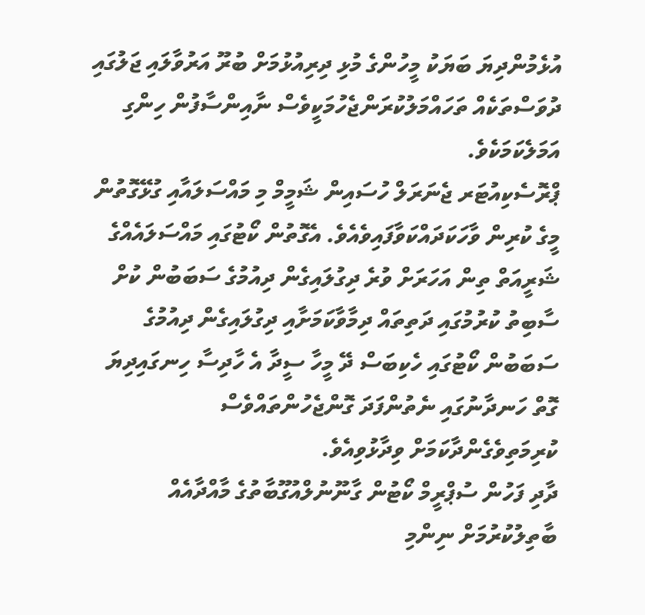އުޅެމުންދިޔަ ބަޔަކު މީހުންގެ މުޅި ދިރިއުޅުމަށް ބުރޫ އަރުވާލައި ޖަލުގައި ދުވަސްތަކެއް ތަހައްމަލުކުރަންޖެހުމަކީވެސް ނާއިންސާފުން ހިންގި އަމަލެކަމަކެވެ.
ޕްރޮސެކިއުޓަރ ޖެނަރަލް ހުސައިން ޝަމީމް މި މައްސަލައާއި ގުޅޭގޮތުން މީގެ ކުރިން ވާހަކަދައްކަވާފައިވެއެވެ. އެގޮތުން ކޯޓުގައި މައްސަލައެއްގެ ޝަރީއަތް ތިން އަހަރަށް ވުރެ ދިގުލައިގެން ދިއުމުގެ ސަބަބުން ކުށް ސާބިތު ކުރުމުގައި ދަތިތައް ދިމާވާކަމަށާއި ދިގުލައިގެން ދިއުމުގެ ސަބަބުން ކޯޓުގައި ހެކިބަސް ދޭ މީހާ ސީދާ އެ ހާދިސާ ހިނގައިދިޔަ ގޮތް ހަނދާނުގައި ނެތުންފަދަ ގޮންޖެހުންތައްވެސް ކުރިމަތިވެގެންދާކަމަށް ވިދާޅުވިއެވެ.
ދާދި ފަހުން ސުޕްރީމް ކޯޓުން ގާނޫނުލްއުގޫބާތުގެ މާއްދާއެއް ބާތިލުކުރުމަށް ނިންމި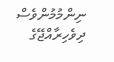ނިންމުމުންވެސް ދިވެހިރާއްޖޭގެ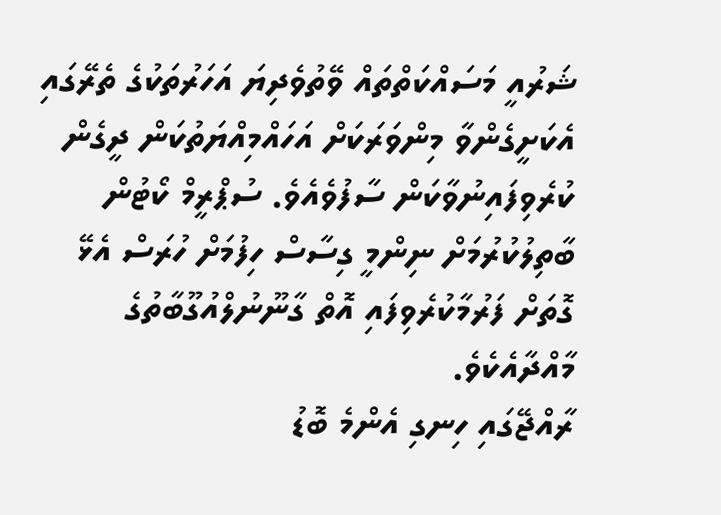ޝަރުއީ މަސައްކަތްތައް ވޭތުވެދިޔަ އަހަރުތަކުގެ ތެރޭގައި އެކަށީގެންވާ މިންވަރަކަށް އަހައްމިއްޔަތުކަން ދީގެން ކުރެވިފައިނުވާކަން ސާފުވެއެވެ. ސުޕްރީމް ކޯޓުން ބާތިލުކުރުމަށް ނިންމީ ގިސާސް ހިފުމަށް ހުރަސް އެޅޭ ގޮތަށް ފަރުމާކުރެވިފައި އޮތް ގާނޫނުލްއުގޫބާތުގެ މާއްދާއެކެވެ.
ރާއްޖޭގައި ހިނގި އެންމެ ބޮޑު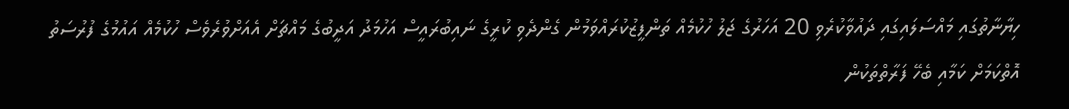ހިޔާނާތުގައި މައްސަލައިގައި ދައުވާކުރެވި 20 އަހަރުގެ ޖަލު ހުކުމެއް ތަންފީޒުކުރައްވަމުން ގެންދެވި ކުރީގެ ނައިބުރައީސް އަހުމަދު އަދީބުގެ މައްޗަށް އެއަށްވުރެވެސް ހުކުމެއް އައުމުގެ ފުރުސަތު އޮތްކަމަށް ކަމާއި ބެހޭ ފަރާތްތަކުން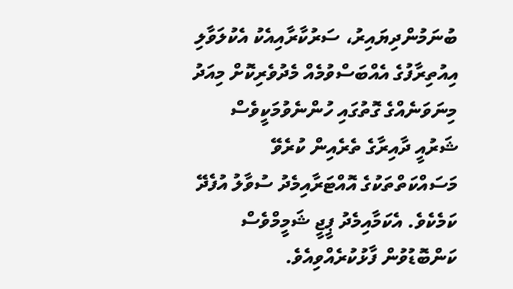ބުނަމުންދިޔައިރު، ސަރުކާރާއިއެކު އެކުލަވާލި އިއުތިރާފުގެ އެއްބަސްވުމެއް މެދުވެރިކޮށް މިއަދު މިނަވަނެއްގެ ގޮތުގައި ހުންނެވުމަކީވެސް ޝަރުއީ ދާއިރާގެ ތެރެއިން ކުރެވޭ މަސައްކަތްތަކުގެ އޮއްޓަރާއިމެދު ސުވާލު އުފެދޭ ކަމެކެވެ. އެކަމާއިމެދު ޕީޖީ ޝަމީމްވެސް ކަންބޮޑުވުން ފާޅުކުރެއްވިއެވެ.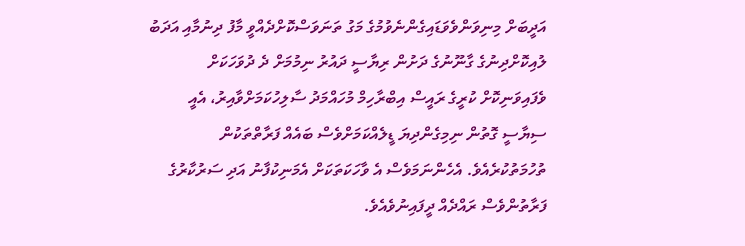އަދީބަށް މިނިވަންވެވަޑައިގެންނެވުމުގެ މަގު ތަނަވަސްކޮށްދެއްވީ މާފު ދިނުމާއި އަދަބު ލުއިކޮށްދިނުގެ ގާނޫނުގެ ދަށުން ރިޔާސީ ދައުރު ނިމުމަށް ދެ ދުވަހަކަށް ވެފައިވަނިކޮށް ކުރީގެ ރައީސް އިބްރާހިމް މުހައްމަދު ސާލިހުކަމަށްވާއިރު، އެއީ ސިޔާސީ ގޮތުން ނިމިގެންދިޔަ ޑީލެއްކަމަށްވެސް ބައެއް ފަރާތްތަކުން ތުހުމަތުކުރެއެވެ. އެހެންނަމަވެސް އެ ވާހަކަތަކަށް އެމަނިކުފާނު އަދި ސަރުކާރުގެ ފަރާތުންވެސް ރައްދެއް ދީފައިނުވެއެވެ.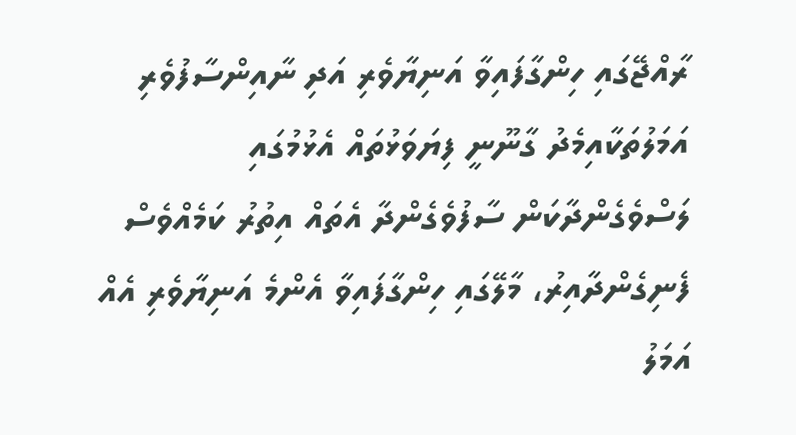ރާއްޖޭގައި ހިންގާފައިވާ އަނިޔާވެރި އަދި ނާއިންސާފުވެރި އަމަލުތަކާއިމެދު ގާނޫނީ ފިޔަވަޅުތައް އެޅުމުގައި ލަސްވެގެންދާކަން ސާފުވެގެންދާ އެތައް އިތުރު ކަމެއްވެސް ފެނިގެންދާއިރު، މާލޭގައި ހިންގާފައިވާ އެންމެ އަނިޔާވެރި އެއް އަމަލު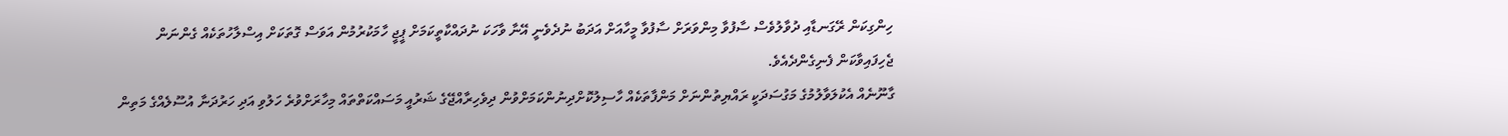ހިންގިކަން ރޭގަނޑާއި ދުވާލުވެސް ސާފުވާ މިންވަރަށް ސާފުވާ މީހާއަށް އަދަބު ނުދެވެނީ އޭނާ ވާހަކަ ނުދައްކާތީކަމަށް ޕީޖީ ހާމަކުރުމުން އަވަސް ގޮތަކަށް އިސްލާހުތަކެއް ގެންނަން ޖެހިފައިވާކަން ފެނިގެންދެއެވެ.
ގާނޫނެއް އެކުލަވާލުމުގެ މަގުސަދަކީ ރައްޔިތުންނަށް މަންފާތަކެއް ހާސިލުކޮށްދިނުންކަމަށްވުން ދިވެހިރާއްޖޭގެ ޝަރުއީ މަސައްކަތްތައް މިހާރަށްވުރެ ހަލުވި އަދި ހަރުދަނާ އުސޫލެއްގެ މަތިން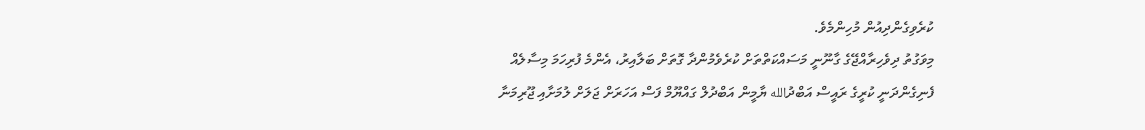ކުރެވިގެންދިއުން މުހިންމެވެ.
މިވަގުތު ދިވެހިރާއްޖޭގެ ގާނޫނީ މަސައްކަތްތަށް ކުރެވެމުންދާ ގޮތަށް ބަލާއިރު، އެންމެ ފުރިހަމަ މިސާލެއް ފެނިގެންދަނީ ކުރީގެ ރައީސް އަބްދުالله ޔާމީން އަބްދުލް ގައްޔޫމް ފަސް އަހަރަށް ޖަލަށް ލުމަށާއި ޖޫރިމަނާ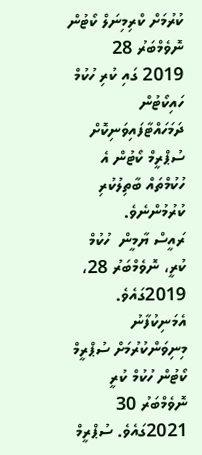ކުރުމަށް ކްރިމިނަލް ކޯޓުން ނޮވެމްބަރު 28 2019 ގައި ކުރި ހުކުމް ހައިކޯޓުން ދަމަހައްޓާފައިވަނިކޮށް ސުޕްރީމް ކޯޓުން އެ ހުކުމްތައް ބާތިލުކުރި ކުރުމުންނެވެ.
ރައީސް ޔާމީން  ހުކުމް ކުރީ، ނޮވެމްބަރު 28، 2019ގައެވެ. އެމަނިކުފާނު މިނިވަންކުރުމަށް ސުޕްރީމް ކޯޓުން ހުކުމް ކުރީ ނޮވެމްބަރު 30 2021ގައެވެ. ސުޕްރީމް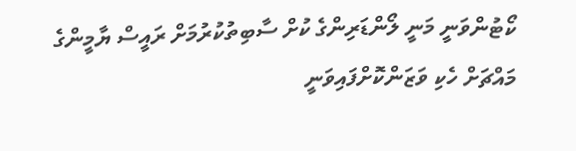ކޯޓުންވަނީ މަނީ ލޯންޑަރިންގެ ކުށް ސާބިތުކުރުމަށް ރައީސް ޔާމީންގެ މައްޗަށް ހެކި ވަޒަންކޮށްފައިވަނީ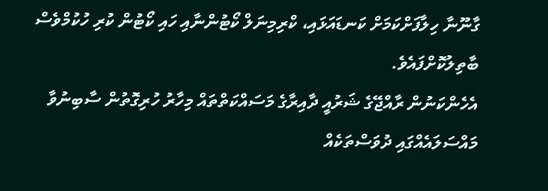ގާނޫނާ ހިލާފަށްކަމަށް ކަނޑައަޅައި، ކްރިމިނަލް ކޯޓުންނާއި ހައި ކޯޓުން ކުރި ހުކުމްވެސް ބާތިލުކޮށްފައެވެ.
އެހެންކަނުން ރާއްޖޭގެ ޝަރުއީ ދާއިރާގެ މަސައްކަތްތައް މިހާރު ހުރިގޮތުން ސާބިނުވާ މައްސަލައެއްގައި ދުވަސްތަކެއް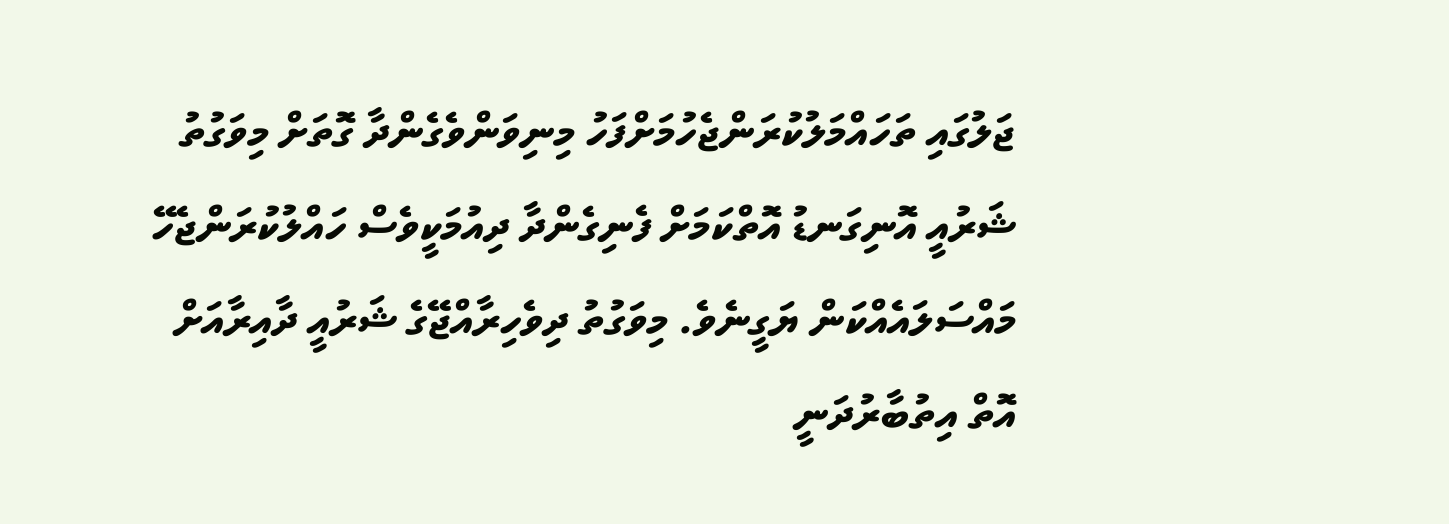ޖަލުގައި ތަހައްމަލުކުރަންޖެހުމަށްފަހު މިނިވަންވެގެންދާ ގޮތަށް މިވަގުތު ޝަރުއީ އޮނިގަނޑު އޮތްކަމަށް ފެނިގެންދާ ދިއުމަކީވެސް ހައްލުކުރަންޖެހޭ މައްސަލައެއްކަން ޔަގީނެވެ. މިވަގުތު ދިވެހިރާއްޖޭގެ ޝަރުއީ ދާއިރާއަށް އޮތް އިތުބާރުދަނީ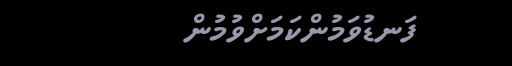ފަނޑުވަމުންކަމަށްވުމުން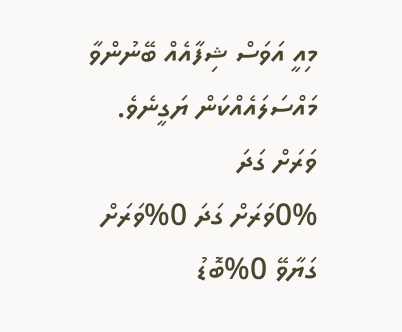މިއީ އަވަސް ޝިފާއެއް ބޭނުންވާ މައްސަލައެއްކަން ޔަގީނެވެ.
ވަރަށް ގަދަ
0%ވަރަށް ގަދަ 0%ވަރަށް ގަޔާވޭ 0%ބޮޑު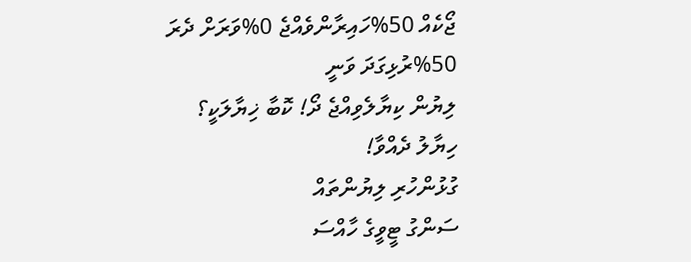ޖޯކެއް 50%ހައިރާންވެއްޖެ 0%ވަރަށް ދެރަ 50%ރުޅިގަދަ ވަނީ
ލިޔުން ކިޔާލެވިއްޖެ ދޯ! ކޮބާ ޚިޔާލަކީ؟
ހިޔާލު ދެއްވާ!
ގުޅުންހުރި ލިޔުންތައް
ސަންގު ޓީވީގެ ހާއްސަ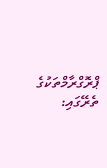ޕްރޮގްރާމްތަކުގެ ތެރޭގައި: